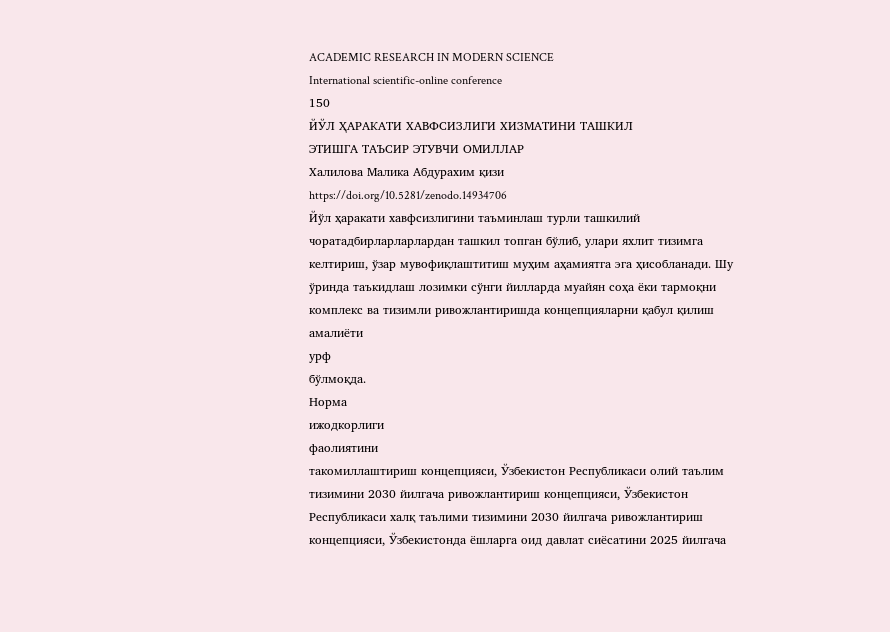ACADEMIC RESEARCH IN MODERN SCIENCE
International scientific-online conference
150
ЙЎЛ ҲАРАКАТИ ХАВФСИЗЛИГИ ХИЗМАТИНИ ТАШКИЛ
ЭТИШГА ТАЪСИР ЭТУВЧИ ОМИЛЛАР
Халилова Малика Абдурахим қизи
https://doi.org/10.5281/zenodo.14934706
Йўл ҳаракати хавфсизлигини таъминлаш турли ташкилий
чоратадбирларларлардан ташкил топган бўлиб, улари яхлит тизимга
келтириш, ўзар мувофиқлаштитиш муҳим аҳамиятга эга ҳисобланади. Шу
ўринда таъкидлаш лозимки сўнги йилларда муайян соҳа ёки тармоқни
комплекс ва тизимли ривожлантиришда концепцияларни қабул қилиш
амалиёти
урф
бўлмоқда.
Норма
ижодкорлиги
фаолиятини
такомиллаштириш концепцияси, Ўзбекистон Республикаси олий таълим
тизимини 2030 йилгача ривожлантириш концепцияси, Ўзбекистон
Республикаси халқ таълими тизимини 2030 йилгача ривожлантириш
концепцияси, Ўзбекистонда ёшларга оид давлат сиёсатини 2025 йилгача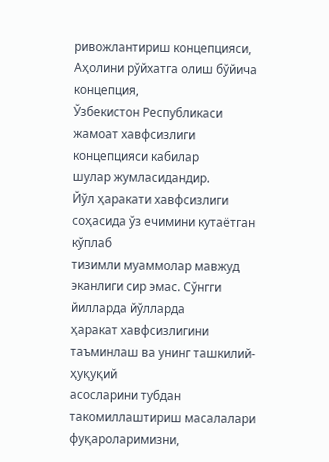ривожлантириш концепцияси, Аҳолини рўйхатга олиш бўйича концепция,
Ўзбекистон Республикаси жамоат хавфсизлиги концепцияси кабилар
шулар жумласидандир.
Йўл ҳаракати хавфсизлиги соҳасида ўз ечимини кутаётган кўплаб
тизимли муаммолар мавжуд эканлиги сир эмас. Сўнгги йилларда йўлларда
ҳаракат хавфсизлигини таъминлаш ва унинг ташкилий-ҳуқуқий
асосларини тубдан такомиллаштириш масалалари фуқароларимизни,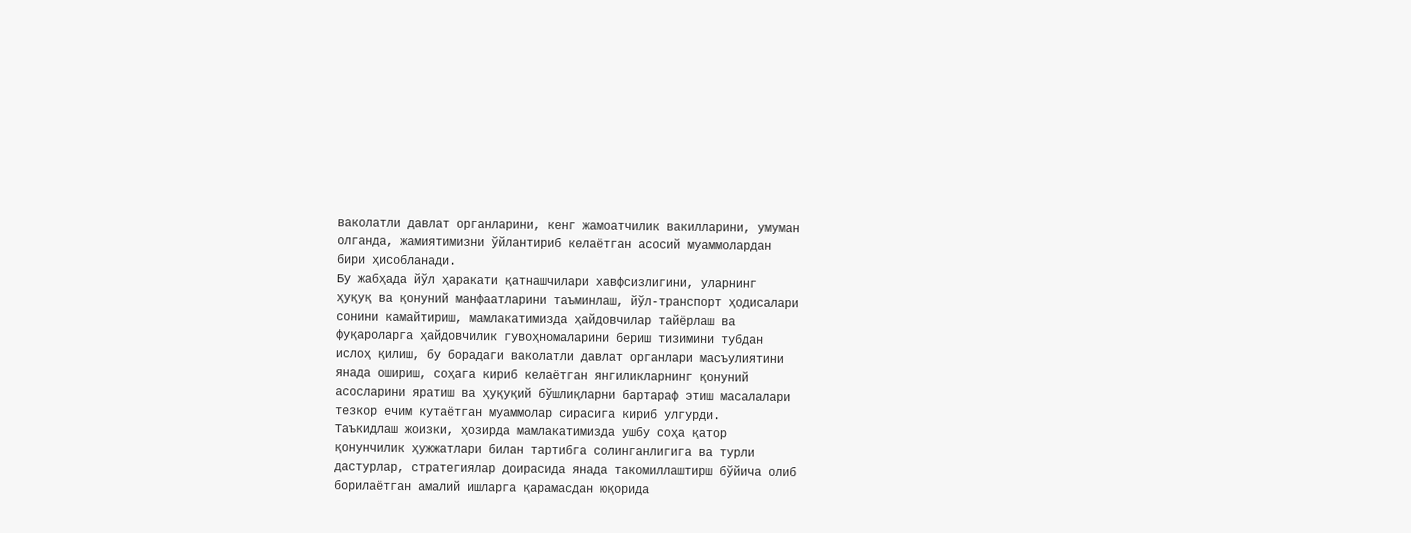ваколатли давлат органларини, кенг жамоатчилик вакилларини, умуман
олганда, жамиятимизни ўйлантириб келаётган асосий муаммолардан
бири ҳисобланади.
Бу жабҳада йўл ҳаракати қатнашчилари хавфсизлигини, уларнинг
ҳуқуқ ва қонуний манфаатларини таъминлаш, йўл-транспорт ҳодисалари
сонини камайтириш, мамлакатимизда ҳайдовчилар тайёрлаш ва
фуқароларга ҳайдовчилик гувоҳномаларини бериш тизимини тубдан
ислоҳ қилиш, бу борадаги ваколатли давлат органлари масъулиятини
янада ошириш, соҳага кириб келаётган янгиликларнинг қонуний
асосларини яратиш ва ҳуқуқий бўшлиқларни бартараф этиш масалалари
тезкор ечим кутаётган муаммолар сирасига кириб улгурди.
Таъкидлаш жоизки, ҳозирда мамлакатимизда ушбу соҳа қатор
қонунчилик ҳужжатлари билан тартибга солинганлигига ва турли
дастурлар, стратегиялар доирасида янада такомиллаштирш бўйича олиб
борилаётган амалий ишларга қарамасдан юқорида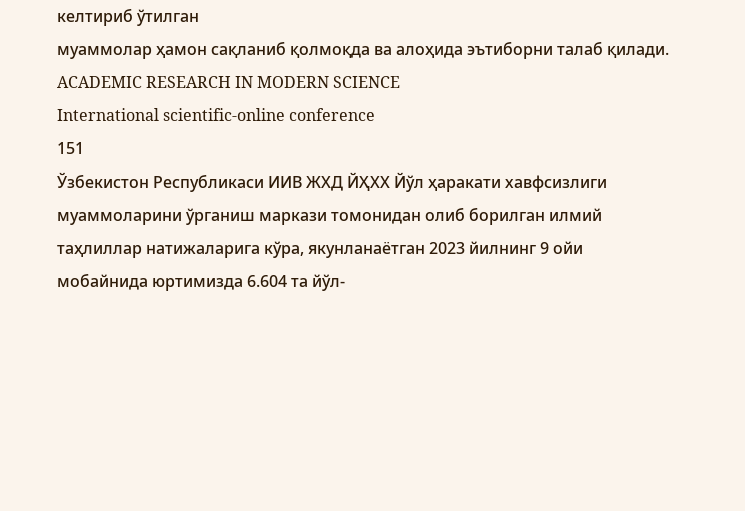келтириб ўтилган
муаммолар ҳамон сақланиб қолмоқда ва алоҳида эътиборни талаб қилади.
ACADEMIC RESEARCH IN MODERN SCIENCE
International scientific-online conference
151
Ўзбекистон Республикаси ИИВ ЖХД ЙҲХХ Йўл ҳаракати хавфсизлиги
муаммоларини ўрганиш маркази томонидан олиб борилган илмий
таҳлиллар натижаларига кўра, якунланаётган 2023 йилнинг 9 ойи
мобайнида юртимизда 6.604 та йўл-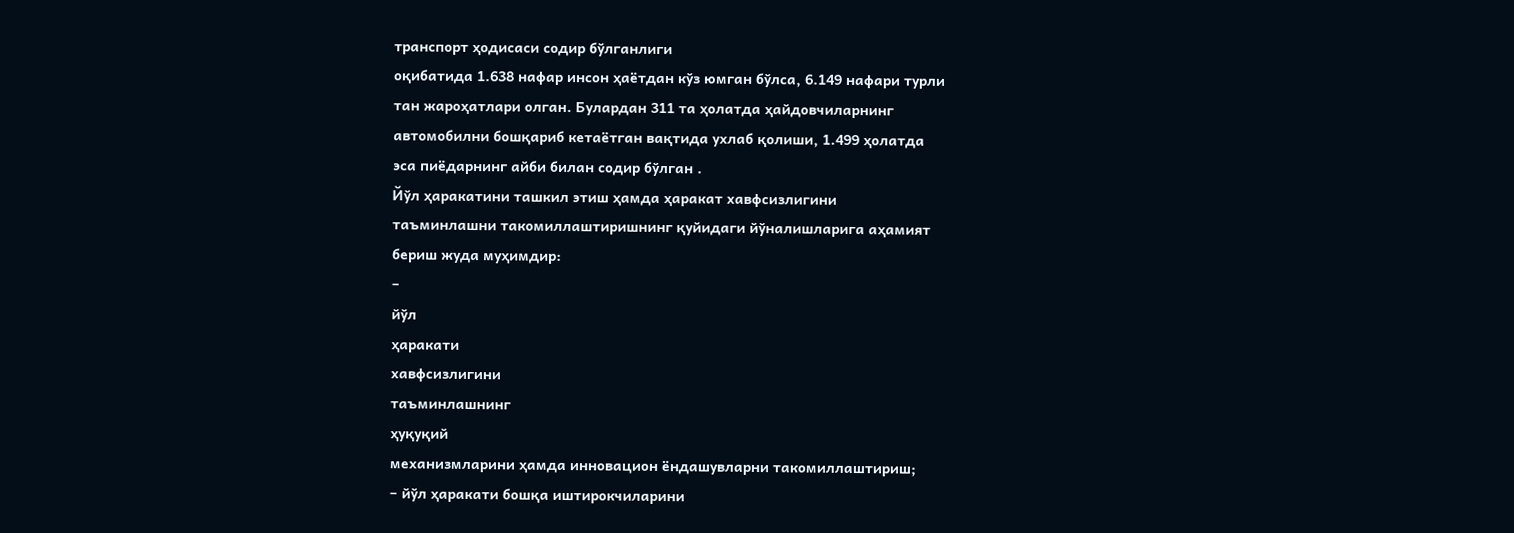транспорт ҳодисаси содир бўлганлиги
оқибатида 1.638 нафар инсон ҳаётдан кўз юмган бўлса, 6.149 нафари турли
тан жароҳатлари олган. Булардан 311 та ҳолатда ҳайдовчиларнинг
автомобилни бошқариб кетаётган вақтида ухлаб қолиши, 1.499 ҳолатда
эса пиёдарнинг айби билан содир бўлган .
Йўл ҳаракатини ташкил этиш ҳамда ҳаракат хавфсизлигини
таъминлашни такомиллаштиришнинг қуйидаги йўналишларига аҳамият
бериш жуда муҳимдир:
–
йўл
ҳаракати
хавфсизлигини
таъминлашнинг
ҳуқуқий
механизмларини ҳамда инновацион ёндашувларни такомиллаштириш;
– йўл ҳаракати бошқа иштирокчиларини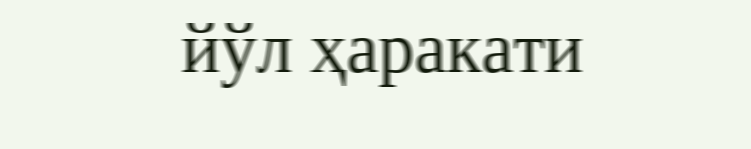йўл ҳаракати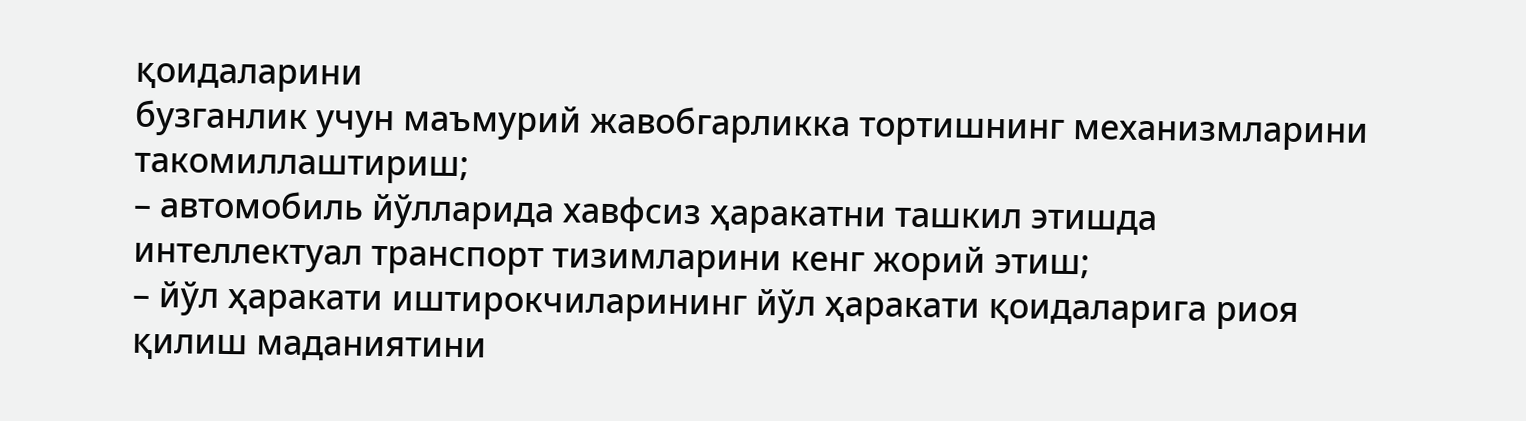қоидаларини
бузганлик учун маъмурий жавобгарликка тортишнинг механизмларини
такомиллаштириш;
– автомобиль йўлларида хавфсиз ҳаракатни ташкил этишда
интеллектуал транспорт тизимларини кенг жорий этиш;
– йўл ҳаракати иштирокчиларининг йўл ҳаракати қоидаларига риоя
қилиш маданиятини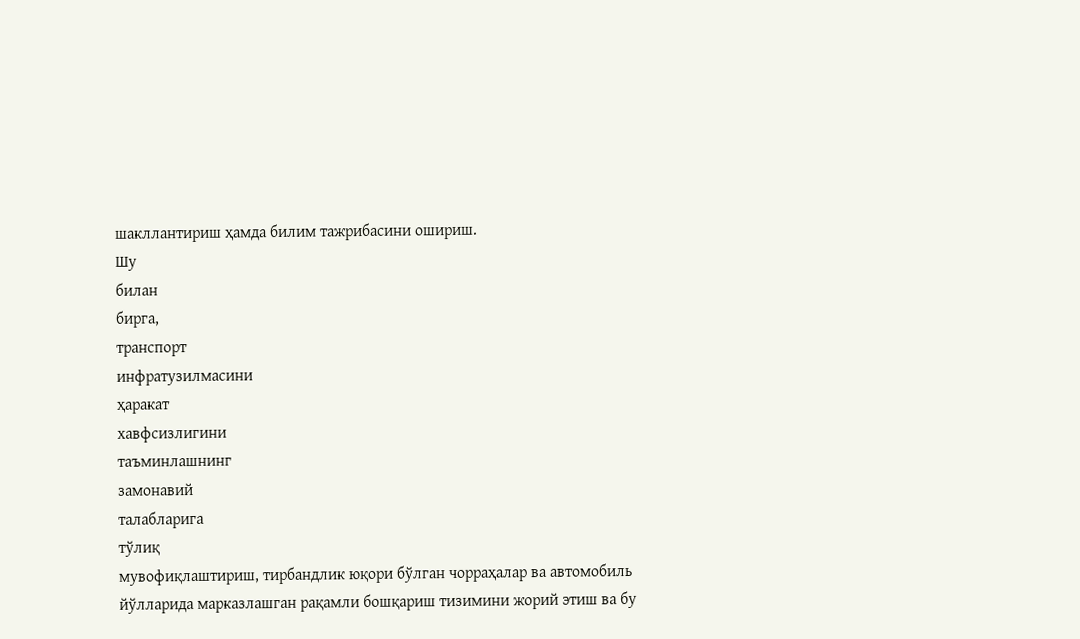шакллантириш ҳамда билим тажрибасини ошириш.
Шу
билан
бирга,
транспорт
инфратузилмасини
ҳаракат
хавфсизлигини
таъминлашнинг
замонавий
талабларига
тўлиқ
мувофиқлаштириш, тирбандлик юқори бўлган чорраҳалар ва автомобиль
йўлларида марказлашган рақамли бошқариш тизимини жорий этиш ва бу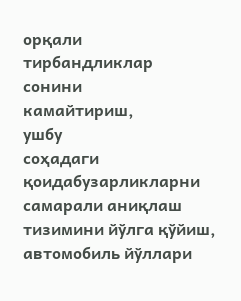орқали
тирбандликлар
сонини
камайтириш,
ушбу
соҳадаги
қоидабузарликларни самарали аниқлаш тизимини йўлга қўйиш,
автомобиль йўллари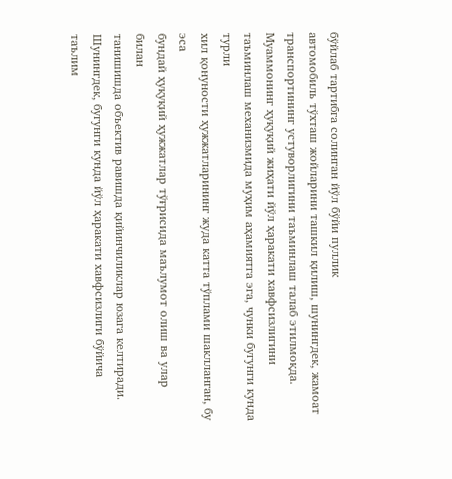бўйлаб тартибга солинган йўл бўйи пуллик
автомобиль тўхташ жойларини ташкил қилиш, шунингдек, жамоат
транспортининг устуворлигини таъминлаш талаб этилмоқда.
Муаммонинг ҳуқуқий жиҳати йўл ҳаракати хавфсизлигини
таъминлаш механизмида муҳим аҳамиятга эга, чунки бугунги кунда турли
хил қонуности ҳужжатларининг жуда катта тўплами шаклланган, бу эса
бундай ҳуқуқий ҳужжатлар тўғрисида маълумот олиш ва улар билан
танишишда объектив равишда қийинчиликлар юзага келтиради.
Шунингдек, бугунги кунда йўл ҳаракати хавфсизлиги бўйича таълим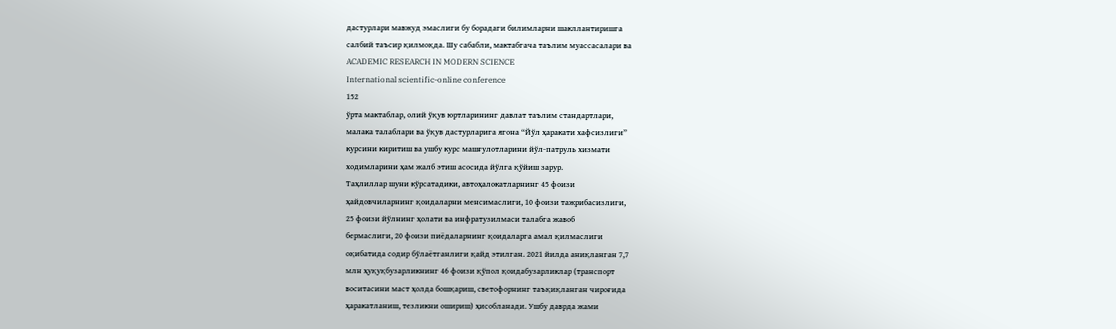дастурлари мавжуд эмаслиги бу борадаги билимларни шакллантиришга
салбий таъсир қилмоқда. Шу сабабли, мактабгача таълим муассасалари ва
ACADEMIC RESEARCH IN MODERN SCIENCE
International scientific-online conference
152
ўрта мактаблар, олий ўқув юртларининг давлат таълим стандартлари,
малака талаблари ва ўқув дастурларига ягона “Йўл ҳаракати хафсизлиги”
курсини киритиш ва ушбу курс машғулотларини йўл-патруль хизмати
ходимларини ҳам жалб этиш асосида йўлга қўйиш зарур.
Таҳлиллар шуни кўрсатадики, автоҳалокатларнинг 45 фоизи
ҳайдовчиларнинг қоидаларни менсимаслиги, 10 фоизи тажрибасизлиги,
25 фоизи йўлнинг ҳолати ва инфратузилмаси талабга жавоб
бермаслиги, 20 фоизи пиёдаларнинг қоидаларга амал қилмаслиги
оқибатида содир бўлаётганлиги қайд этилган. 2021 йилда аниқланган 7,7
млн ҳуқуқбузарликнинг 46 фоизи қўпол қоидабузарликлар (транспорт
воситасини маст ҳолда бошқариш, светофорнинг таъқиқланган чироғида
ҳаракатланиш, тезликни ошириш) ҳисобланади. Ушбу даврда жами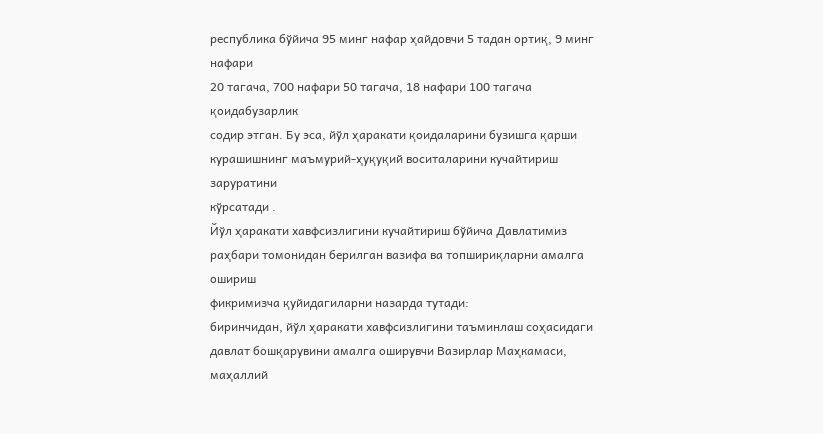республика бўйича 95 минг нафар ҳайдовчи 5 тадан ортиқ, 9 минг нафари
20 тагача, 700 нафари 50 тагача, 18 нафари 100 тагача қоидабузарлик
содир этган. Бу эса, йўл ҳаракати қоидаларини бузишга қарши
курашишнинг маъмурий-ҳуқуқий воситаларини кучайтириш заруратини
кўрсатади .
Йўл ҳаракати хавфсизлигини кучайтириш бўйича Давлатимиз
раҳбари томонидан берилган вазифа ва топшириқларни амалга ошириш
фикримизча қуйидагиларни назарда тутади:
биринчидан, йўл ҳаракати хавфсизлигини таъминлаш соҳасидаги
давлат бошқарувини амалга оширувчи Вазирлар Маҳкамаси, маҳаллий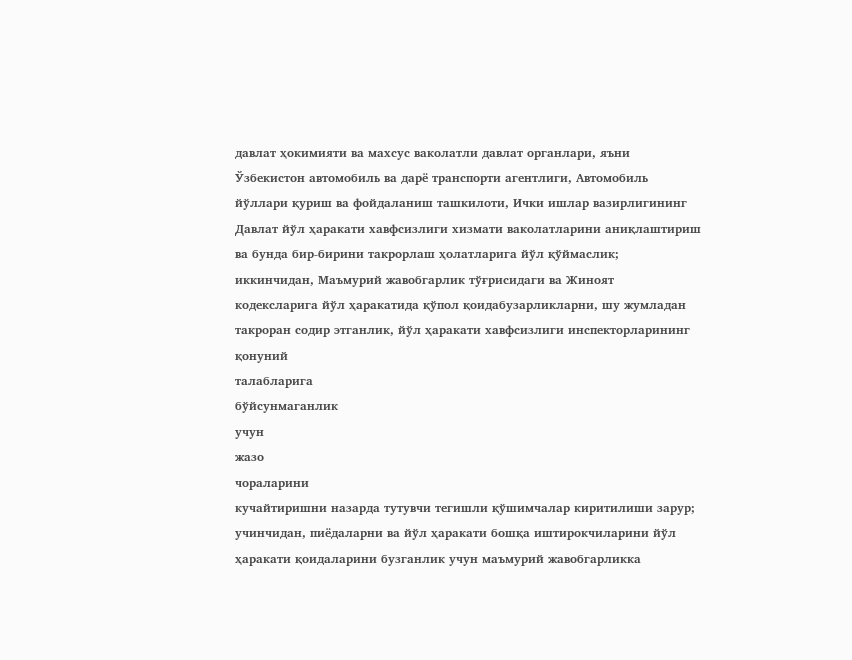давлат ҳокимияти ва махсус ваколатли давлат органлари, яъни
Ўзбекистон автомобиль ва дарё транспорти агентлиги, Автомобиль
йўллари қуриш ва фойдаланиш ташкилоти, Ички ишлар вазирлигининг
Давлат йўл ҳаракати хавфсизлиги хизмати ваколатларини аниқлаштириш
ва бунда бир-бирини такрорлаш ҳолатларига йўл қўймаслик;
иккинчидан, Маъмурий жавобгарлик тўғрисидаги ва Жиноят
кодексларига йўл ҳаракатида қўпол қоидабузарликларни, шу жумладан
такроран содир этганлик, йўл ҳаракати хавфсизлиги инспекторларининг
қонуний
талабларига
бўйсунмаганлик
учун
жазо
чораларини
кучайтиришни назарда тутувчи тегишли қўшимчалар киритилиши зарур;
учинчидан, пиёдаларни ва йўл ҳаракати бошқа иштирокчиларини йўл
ҳаракати қоидаларини бузганлик учун маъмурий жавобгарликка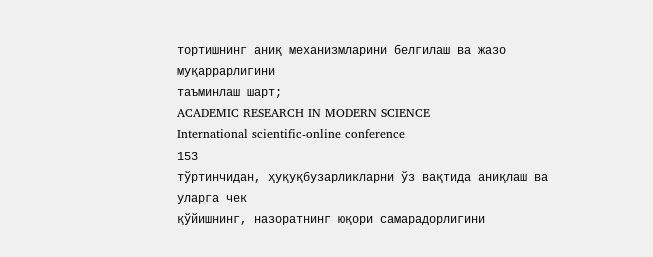тортишнинг аниқ механизмларини белгилаш ва жазо муқаррарлигини
таъминлаш шарт;
ACADEMIC RESEARCH IN MODERN SCIENCE
International scientific-online conference
153
тўртинчидан, ҳуқуқбузарликларни ўз вақтида аниқлаш ва уларга чек
қўйишнинг, назоратнинг юқори самарадорлигини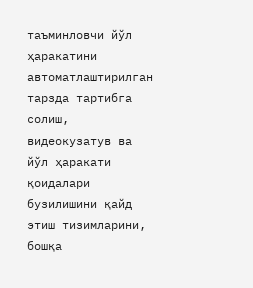таъминловчи йўл
ҳаракатини автоматлаштирилган тарзда тартибга солиш, видеокузатув ва
йўл ҳаракати қоидалари бузилишини қайд этиш тизимларини, бошқа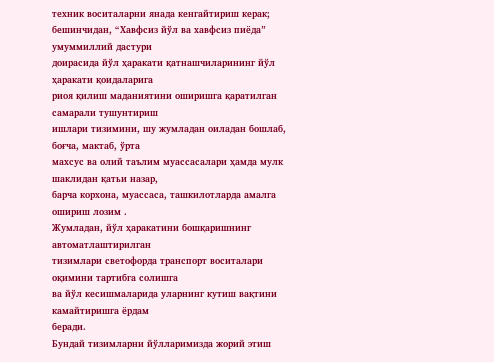техник воситаларни янада кенгайтириш керак;
бешинчидан, “Хавфсиз йўл ва хавфсиз пиёда” умуммиллий дастури
доирасида йўл ҳаракати қатнашчиларининг йўл ҳаракати қоидаларига
риоя қилиш маданиятини оширишга қаратилган самарали тушунтириш
ишлари тизимини, шу жумладан оиладан бошлаб, боғча, мактаб, ўрта
махсус ва олий таълим муассасалари ҳамда мулк шаклидан қатьи назар,
барча корхона, муассаса, ташкилотларда амалга ошириш лозим .
Жумладан, йўл ҳаракатини бошқаришнинг автоматлаштирилган
тизимлари светофорда транспорт воситалари оқимини тартибга солишга
ва йўл кесишмаларида уларнинг кутиш вақтини камайтиришга ёрдам
беради.
Бундай тизимларни йўлларимизда жорий этиш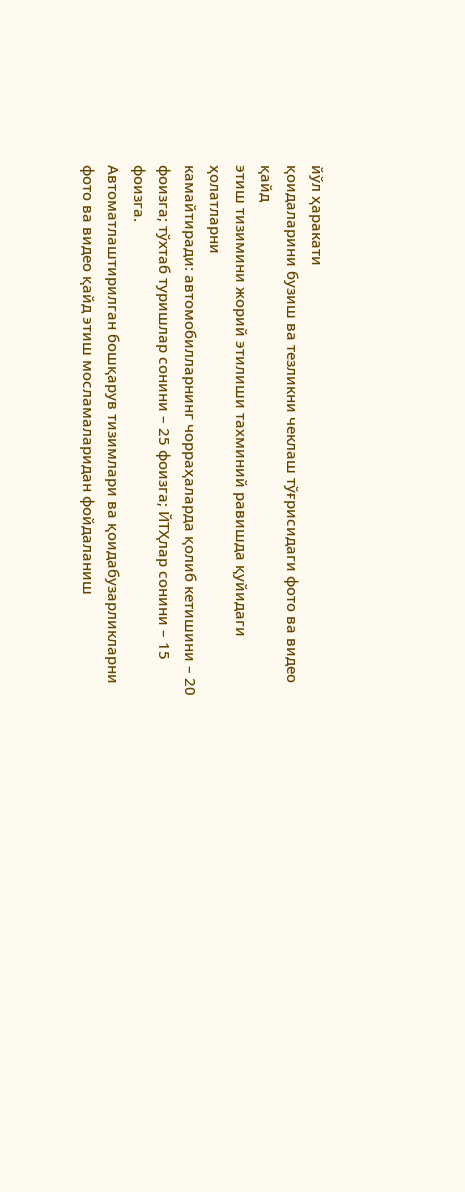йўл ҳаракати
қоидаларини бузиш ва тезликни чеклаш тўғрисидаги фото ва видео қайд
этиш тизимини жорий этилиши тахминий равишда қуйидаги ҳолатларни
камайтиради: автомобилларнинг чорраҳаларда қолиб кетишини – 20
фоизга; тўхтаб туришлар сонини – 25 фоизга; ЙТҲлар сонини – 15 фоизга.
Автоматлаштирилган бошқарув тизимлари ва қоидабузарликларни
фото ва видео қайд этиш мосламаларидан фойдаланиш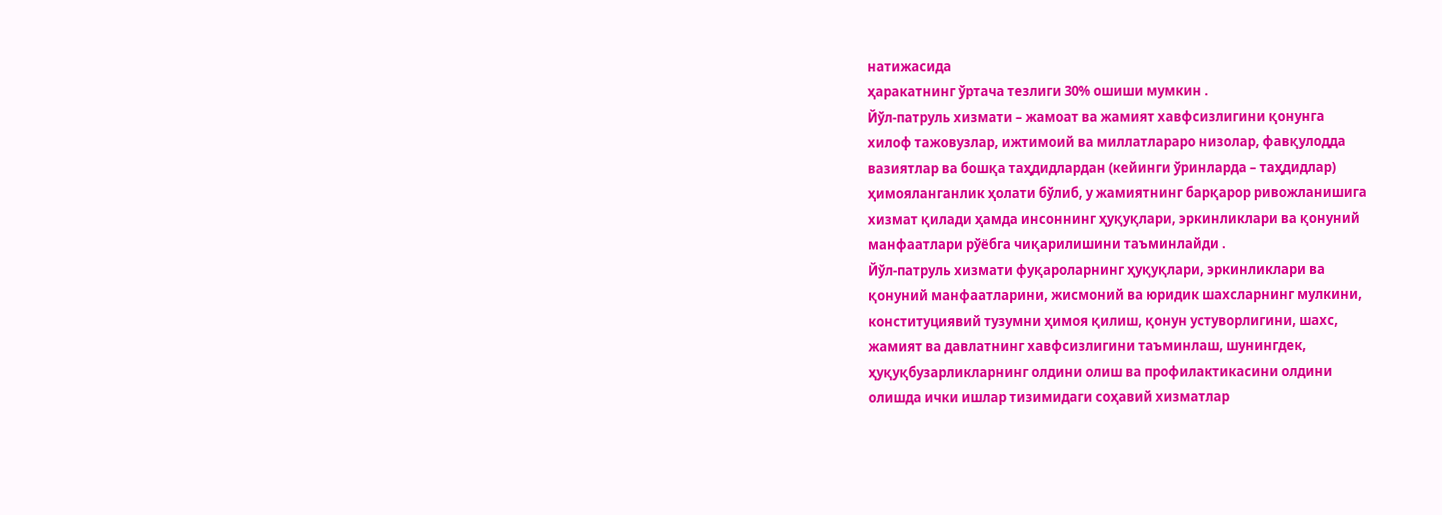натижасида
ҳаракатнинг ўртача тезлиги 30% ошиши мумкин .
Йўл-патруль хизмати – жамоат ва жамият хавфсизлигини қонунга
хилоф тажовузлар, ижтимоий ва миллатлараро низолар, фавқулодда
вазиятлар ва бошқа таҳдидлардан (кейинги ўринларда – таҳдидлар)
ҳимояланганлик ҳолати бўлиб, у жамиятнинг барқарор ривожланишига
хизмат қилади ҳамда инсоннинг ҳуқуқлари, эркинликлари ва қонуний
манфаатлари рўёбга чиқарилишини таъминлайди .
Йўл-патруль хизмати фуқароларнинг ҳуқуқлари, эркинликлари ва
қонуний манфаатларини, жисмоний ва юридик шахсларнинг мулкини,
конституциявий тузумни ҳимоя қилиш, қонун устуворлигини, шахс,
жамият ва давлатнинг хавфсизлигини таъминлаш, шунингдек,
ҳуқуқбузарликларнинг олдини олиш ва профилактикасини олдини
олишда ички ишлар тизимидаги соҳавий хизматлар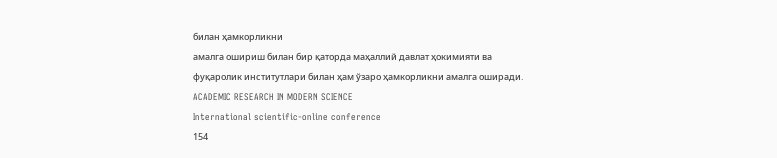билан ҳамкорликни
амалга ошириш билан бир қаторда маҳаллий давлат ҳокимияти ва
фуқаролик институтлари билан ҳам ўзаро ҳамкорликни амалга оширади.
ACADEMIC RESEARCH IN MODERN SCIENCE
International scientific-online conference
154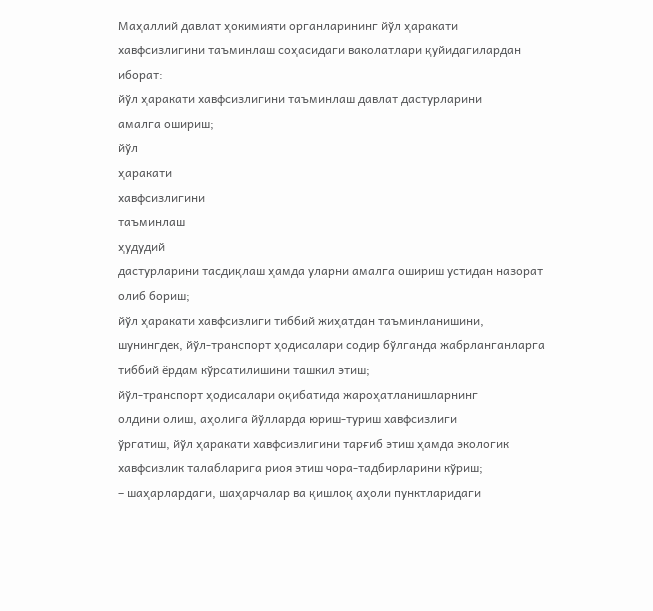Маҳаллий давлат ҳокимияти органларининг йўл ҳаракати
хавфсизлигини таъминлаш соҳасидаги ваколатлари қуйидагилардан
иборат:
йўл ҳаракати хавфсизлигини таъминлаш давлат дастурларини
амалга ошириш;
йўл
ҳаракати
хавфсизлигини
таъминлаш
ҳудудий
дастурларини тасдиқлаш ҳамда уларни амалга ошириш устидан назорат
олиб бориш;
йўл ҳаракати хавфсизлиги тиббий жиҳатдан таъминланишини,
шунингдек, йўл-транспорт ҳодисалари содир бўлганда жабрланганларга
тиббий ёрдам кўрсатилишини ташкил этиш;
йўл-транспорт ҳодисалари оқибатида жароҳатланишларнинг
олдини олиш, аҳолига йўлларда юриш-туриш хавфсизлиги
ўргатиш, йўл ҳаракати хавфсизлигини тарғиб этиш ҳамда экологик
хавфсизлик талабларига риоя этиш чора-тадбирларини кўриш;
– шаҳарлардаги, шаҳарчалар ва қишлоқ аҳоли пунктларидаги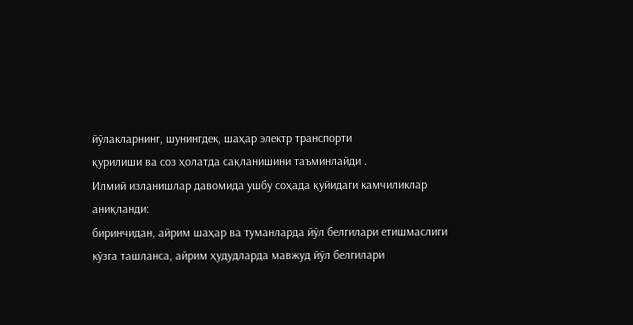йўлакларнинг, шунингдек, шаҳар электр транспорти
қурилиши ва соз ҳолатда сақланишини таъминлайди .
Илмий изланишлар давомида ушбу соҳада қуйидаги камчиликлар
аниқланди:
биринчидан, айрим шаҳар ва туманларда йўл белгилари етишмаслиги
кўзга ташланса, айрим ҳудудларда мавжуд йўл белгилари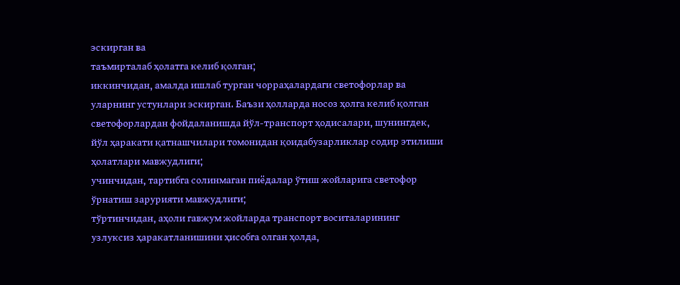эскирган ва
таъмирталаб ҳолатга келиб қолган;
иккинчидан, амалда ишлаб турган чорраҳалардаги светофорлар ва
уларнинг устунлари эскирган. Баъзи ҳолларда носоз ҳолга келиб қолган
светофорлардан фойдаланишда йўл-транспорт ҳодисалари, шунингдек,
йўл ҳаракати қатнашчилари томонидан қоидабузарликлар содир этилиши
ҳолатлари мавжудлиги;
учинчидан, тартибга солинмаган пиёдалар ўтиш жойларига светофор
ўрнатиш зарурияти мавжудлиги;
тўртинчидан, аҳоли гавжум жойларда транспорт воситаларининг
узлуксиз ҳаракатланишини ҳисобга олган ҳолда,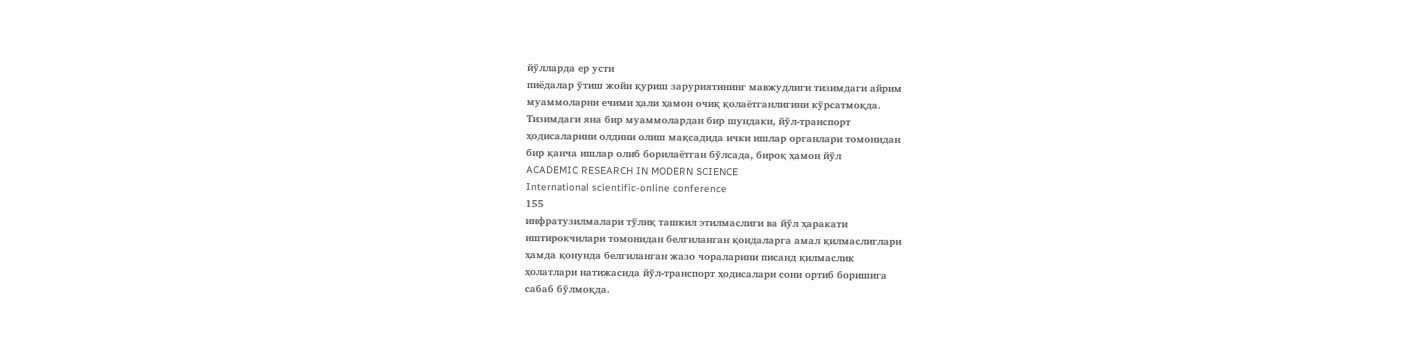йўлларда ер усти
пиёдалар ўтиш жойи қуриш заруриятининг мавжудлиги тизимдаги айрим
муаммоларни ечими ҳали ҳамон очиқ қолаётганлигини кўрсатмоқда.
Тизимдаги яна бир муаммолардан бир шундаки, йўл-транспорт
ҳодисаларини олдини олиш мақсадида ички ишлар органлари томонидан
бир қанча ишлар олиб борилаётган бўлсада, бироқ ҳамон йўл
ACADEMIC RESEARCH IN MODERN SCIENCE
International scientific-online conference
155
инфратузилмалари тўлиқ ташкил этилмаслиги ва йўл ҳаракати
иштирокчилари томонидан белгиланган қоидаларга амал қилмаслиглари
ҳамда қонунда белгиланган жазо чораларини писанд қилмаслик
ҳолатлари натижасида йўл-транспорт ҳодисалари сони ортиб боришига
сабаб бўлмоқда.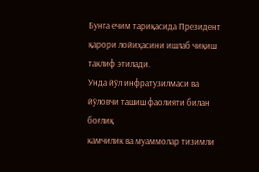Бунга ечим тариқасида Президент қарори лойиҳасини ишлаб чиқиш
таклиф этилади.
Унда йўл инфратузилмаси ва йўловчи ташиш фаолияти билан боғлиқ
камчилик ва муаммолар тизимли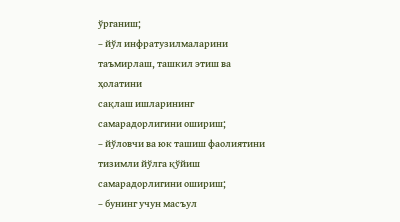ўрганиш;
– йўл инфратузилмаларини таъмирлаш, ташкил этиш ва ҳолатини
сақлаш ишларининг самарадорлигини ошириш;
– йўловчи ва юк ташиш фаолиятини тизимли йўлга қўйиш
самарадорлигини ошириш;
– бунинг учун масъул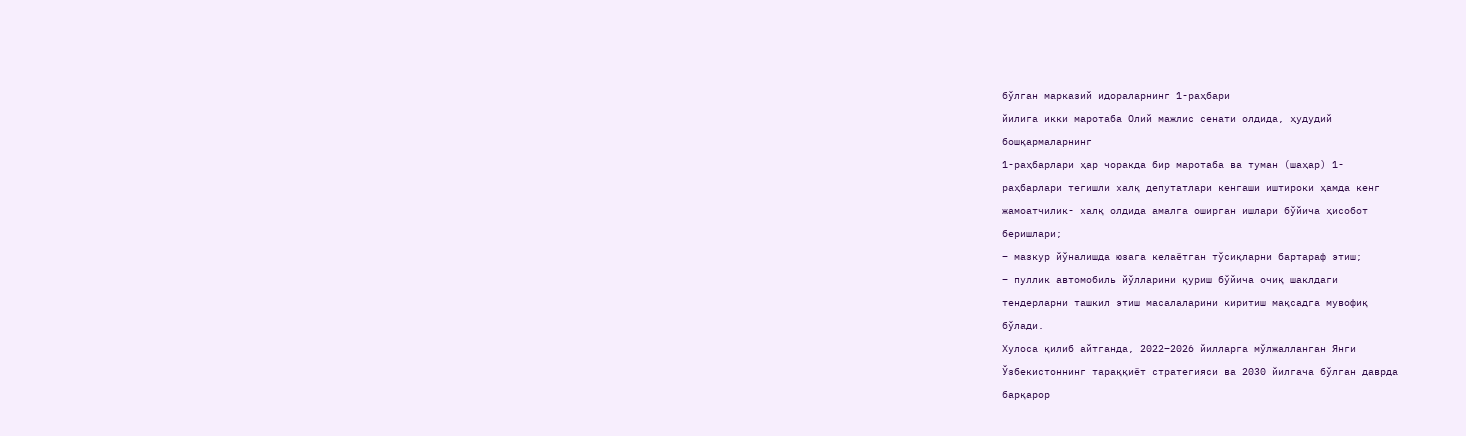бўлган марказий идораларнинг 1-раҳбари
йилига икки маротаба Олий мажлис сенати олдида, ҳудудий
бошқармаларнинг
1-раҳбарлари ҳар чоракда бир маротаба ва туман (шаҳар) 1-
раҳбарлари тегишли халқ депутатлари кенгаши иштироки ҳамда кенг
жамоатчилик- халқ олдида амалга оширган ишлари бўйича ҳисобот
беришлари;
– мазкур йўналишда юзага келаётган тўсиқларни бартараф этиш;
– пуллик автомобиль йўлларини қуриш бўйича очиқ шаклдаги
тендерларни ташкил этиш масалаларини киритиш мақсадга мувофиқ
бўлади.
Хулоса қилиб айтганда, 2022–2026 йилларга мўлжалланган Янги
Ўзбекистоннинг тараққиёт стратегияси ва 2030 йилгача бўлган даврда
барқарор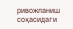ривожланиш соҳасидаги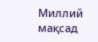Миллий мақсад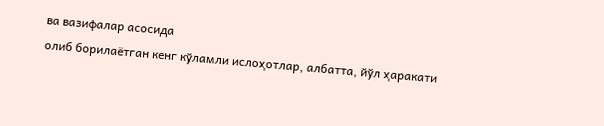ва вазифалар асосида
олиб борилаётган кенг кўламли ислоҳотлар, албатта, йўл ҳаракати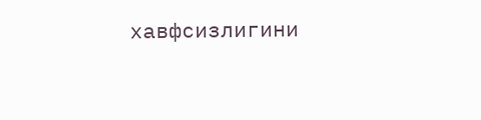хавфсизлигини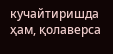кучайтиришда ҳам, қолаверса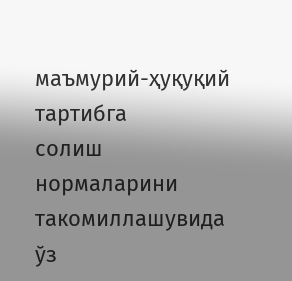маъмурий-ҳуқуқий тартибга
солиш нормаларини такомиллашувида ўз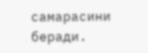самарасини беради.